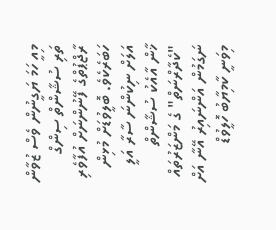މިއީ ހަމަ ޔަގީނުން ވެސް ޒުވާން ތަރި ސުޝާންތް ސިންގް ރާޖްޕުތްގެ ފޭނުންނަށް އުފާވެރި ހަބަރެކެވެ. ބޮލީވުޑަށް މުޅިން އަލަށް ނިކުންނަ ސާރާ އަލީ ޚާން އާއެކު ސުޝާންތް "ކެދާރްނަތް" ގެ މަންޒަރުތައް ނަގަމުން އަންނައިރު އޭނާ އަށް މިވަނީ ކާމިޔާބު ހޮލީވުޑް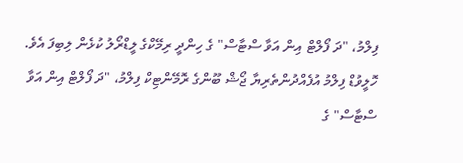ފިލްމު، "ދަ ފޯލްޓް އިން އަވާ ސްޓާސް" ގެ ހިންދީ ރިމޭކްގެ ލީޑްރޯލު ކުޅެން ލިބިފަ އެވެ.
ހޮލީވުޑް ފިލްމު އުފެއްދުންތެރިޔާ ޖޯޝް ބޫންގެ ރޮމޭންޓިކް ފިލްމު، "ދަ ފޯލްޓް އިން އަވާ ސްޓާސް" ގެ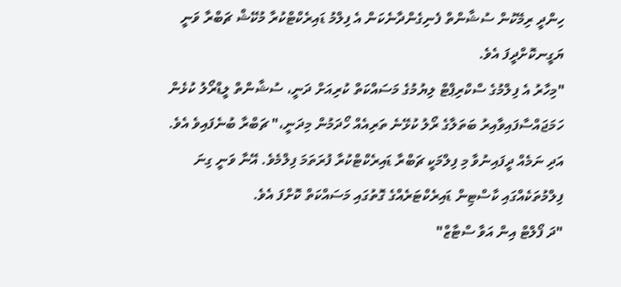ހިންދީ ރިމޭކުން ސުޝާންތް ފެނިގެންދާނެކަން އެ ފިލްމު ޑައިރެކްޓްކުރާ މުކޭޝް ޗަބްރާ ވަނީ ޔަގީނކޮށްދީފަ އެވެ.
"މިހާރު އެ ފިލްމުގެ ސްކްރިޕްޓް ލިޔުމުގެ މަސައްކަތް ކުރިއަށް ދަނީ، ސުޝާންތް ލީޑްރޯލު ކުޅެން ހަމަޖައްސާފައިވާއިރު ބަތަލާގެ ރޯލު ކުޅޭނެ ތަރިއެއް ހޯދަމުން މިދަނީ،" ޗަބްރާ ބުނެފައިވެ އެވެ.
އަދި ނަމެއް ދީފައިނުވާ މި ފިލްމަކީ ޗަބްރާ ޑައިރެކްޓްކުރާ ފުރަތަމަ ފިލްމެވެ. އޭނާ ވަނީ ގިނަ ފިލްމުތަކެއްގައި ކާސްޓިން ޑައިރެކްޓަރެއްގެ ގޮތުގައި މަސައްކަތް ކޮށްފަ އެވެ.
"ދަ ފޯލްޓް އިން އަވާ ސްޓާޒް"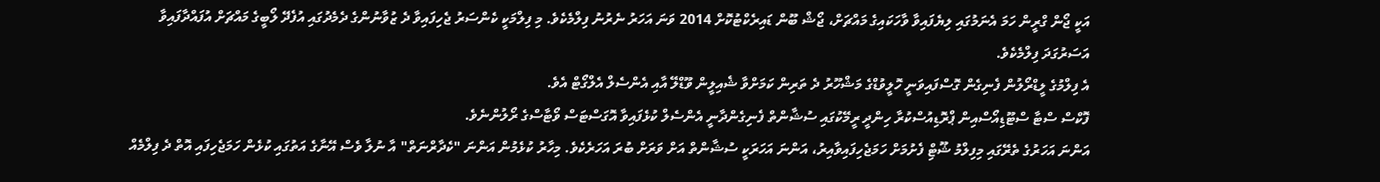އަކީ ޖޯން ގްރީން ހަމަ އެނަމުގައި ލިޔެފައިވާ ވާހަކައިގެ މައްޗަށް، ޖޯޝް ބޫން ޑައިރެކްޓުކޮށް 2014 ވަނަ އަހަރު ނެރުނު ފިލްމެކެވެ. މި ފިލްމަކީ ކެންސަރު ޖެހިފައިވާ ދެ ޒުވާނުންގެ ދެމެދުގައި އުފެދޭ ލޯބީގެ މައްޗަށް އުފައްދާފައިވާ އަސަރުގަދަ ފިލްމެކެވެ.
އެ ފިލްމުގެ ލީޑްރޯލުން ފެނިގެން ގޮސްފައިވަނީ ހޮލީވުޑްގެ މަޝްހޫރު ދެ ތަރިން ކަމަށްވާ ޝެއިލީން ވޫޑްލޭ އާއި އެންސެލް އެލްގޯޓް އެވެ.
ފޮކްސް ސްޓާ ސްޓޫޑިއޯސްއިން ޕްރޮޑިއުސްކުރާ ހިންދީ ރީމޭކުގައި ސުޝާންތް ފެނިގެންދާނީ އެންސެލް ކުޅެފައިވާ އޮގަސްޓަސް ވޯޓާސްގެ ރޯލުންނެވެ.
އަންނަ އަހަރުގެ ތެރޭގައި މިފިލްމު ޝޫޓިް ފެށުމަށް ހަމަޖެހިފައިވާއިރު، އަންނަ އަހަރަކީ ސުޝާންތް އަށް ވަރަށް ބުރަ އަހަރެކެވެ. މިހާރު ކުޅެމުން އަންނަ "ކެދާރްނަތް" އާ ނުލާ ވެސް އޭނާގެ އަތުގައި ކުޅެން ހަމަޖެހިފައި އޮތް ދެ ފިލްމެއް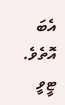އެބަ އޮތެވެ.
ޓީވީ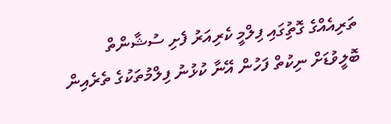ތަރިއެއްގެ ގޮތިުގައި ފިލްމީ ކެރިއަރު ފެށި ސުޝާންތް ބޮލީވުޑަށް ނިކުތް ފަހުން އޭނާ ކުޅުނު ފިލްމުތަކުގެ ތެރެއިން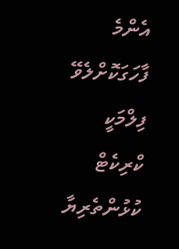އެންމެ ފާހަގަކޮށްލެވޭ ފިލްމަކީ ކްރިކެޓް ކުޅުންތެރިޔާ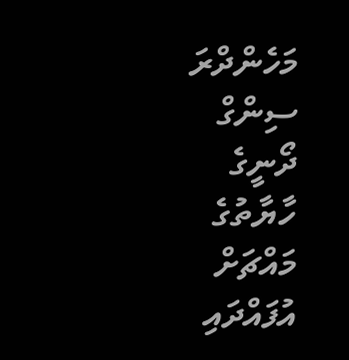މަހެންދްރަ ސިންގް ދޯނީގެ ހާޔާތުގެ މައްޗަށް އުފައްދައި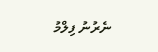ނެރުނު ފިލްމު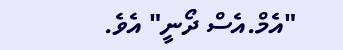"އެމް.އެސް ދޯނީ" އެވެ.